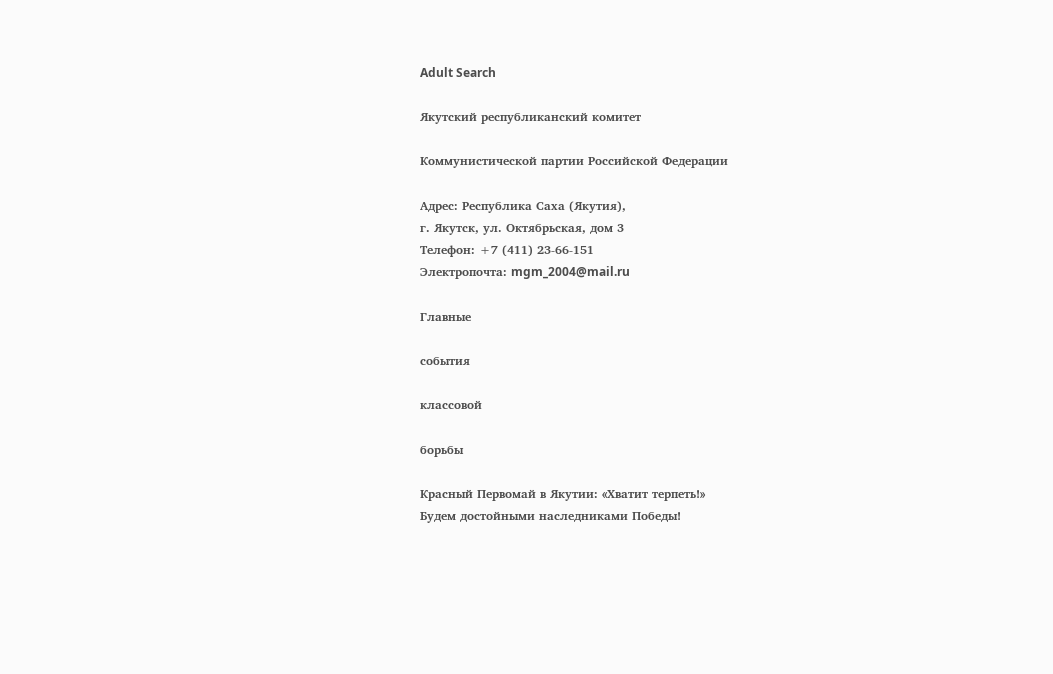Adult Search

Якутский республиканский комитет

Коммунистической партии Российской Федерации

Адрес: Республика Саха (Якутия),
г. Якутск, ул. Октябрьская, дом 3
Телефон: +7 (411) 23-66-151
Электропочта: mgm_2004@mail.ru

Главные

события

классовой

борьбы

Красный Первомай в Якутии: «Хватит терпеть!»
Будем достойными наследниками Победы!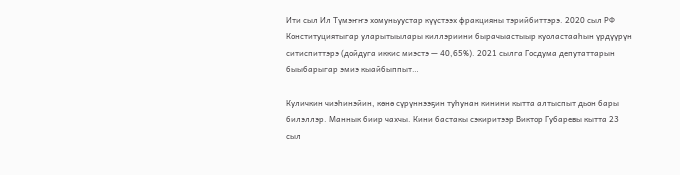Ити сыл Ил Түмэҥҥэ хомуньуустар күүстээх фракцияны тэрийбиттэрэ. 2020 сыл РФ Конституциятыгар уларытыылары киллэриини бырачыастыыр куоластааһын үрдүүрүн ситиспиттэрэ (дойдуга иккис миэстэ — 40,65%). 2021 сылга Госдума депутаттарын быыбарыгар эмиэ кыайбыппыт…

Куличкин чиэһинэйин, көнө сүрүннээҕин туһунан кинини кытта алтыспыт дьон бары билэллэр. Маннык биир чахчы. Кини бастакы сэкиритээр Виктор Губаревы кытта 23 сыл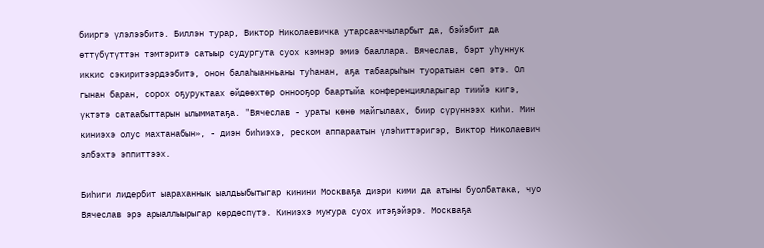бииргэ үлэлээбитэ. Биллэн турар, Виктор Николаевичка утарсааччыларбыт да, бэйэбит да өттүбүтүттэн тэмтэритэ сатыыр судургута суох кэмнэр эмиэ бааллара. Вячеслав, бэрт уһуннук иккис сэкиритээрдээбитэ, онон балаһыанньаны туһанан, аҕа табаарыһын туоратыан сөп этэ. Ол гынан баран, сорох оҕуруктаах өйдөөхтөр оннооҕор баартыйа конференцияларыгар тиийэ кигэ, үктэтэ сатаабыттарын ылымматаҕа. "Вячеслав - ураты көнө майгылаах, биир сүрүннээх киһи. Мин киниэхэ олус махтанабын», - диэн биһиэхэ, реском аппараатын үлэһиттэригэр, Виктор Николаевич элбэхтэ эппиттээх.

Биһиги лидербит ыараханнык ыалдьыбытыгар кинини Москваҕа диэри кими да атыны буолбатака, чуо Вячеслав эрэ арыаллыырыгар көрдөспүтэ. Киниэхэ муҥура суох итэҕэйэрэ. Москваҕа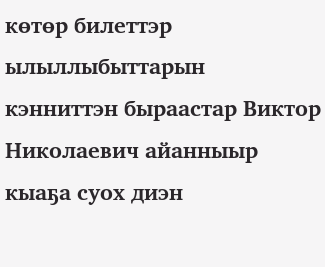көтөр билеттэр ылыллыбыттарын кэнниттэн быраастар Виктор Николаевич айанныыр кыаҕа суох диэн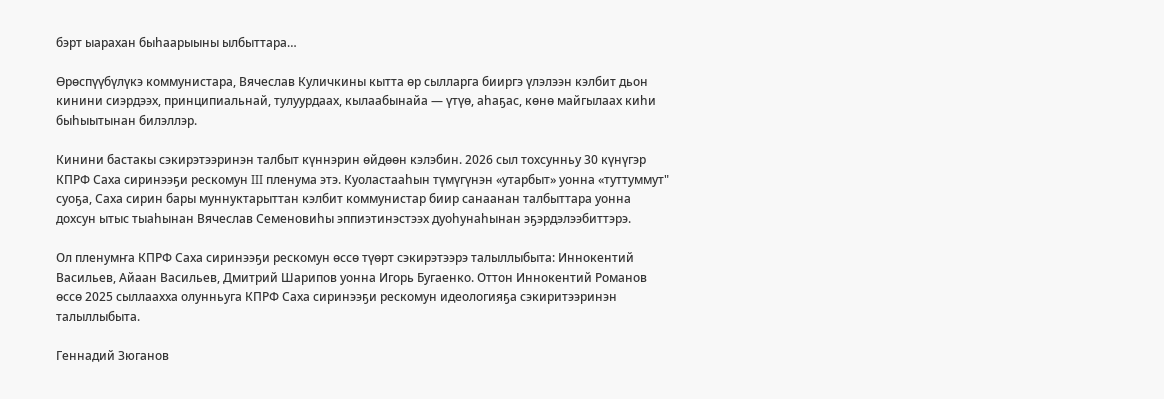бэрт ыарахан быһаарыыны ылбыттара…

Өрөспүүбүлүкэ коммунистара, Вячеслав Куличкины кытта өр сылларга бииргэ үлэлээн кэлбит дьон кинини сиэрдээх, принципиальнай, тулуурдаах, кылаабынайа — үтүө, аһаҕас, көнө майгылаах киһи быһыытынан билэллэр.

Кинини бастакы сэкирэтээринэн талбыт күннэрин өйдөөн кэлэбин. 2026 сыл тохсунньу 30 күнүгэр КПРФ Саха сиринээҕи рескомун III пленума этэ. Куоластааһын түмүгүнэн «утарбыт» уонна «туттуммут" суоҕа, Саха сирин бары муннуктарыттан кэлбит коммунистар биир санаанан талбыттара уонна дохсун ытыс тыаһынан Вячеслав Семеновиһы эппиэтинэстээх дуоһунаһынан эҕэрдэлээбиттэрэ.

Ол пленумҥа КПРФ Саха сиринээҕи рескомун өссө түөрт сэкирэтээрэ талыллыбыта: Иннокентий Васильев, Айаан Васильев, Дмитрий Шарипов уонна Игорь Бугаенко. Оттон Иннокентий Романов өссө 2025 сыллаахха олунньуга КПРФ Саха сиринээҕи рескомун идеологияҕа сэкиритээринэн талыллыбыта.

Геннадий Зюганов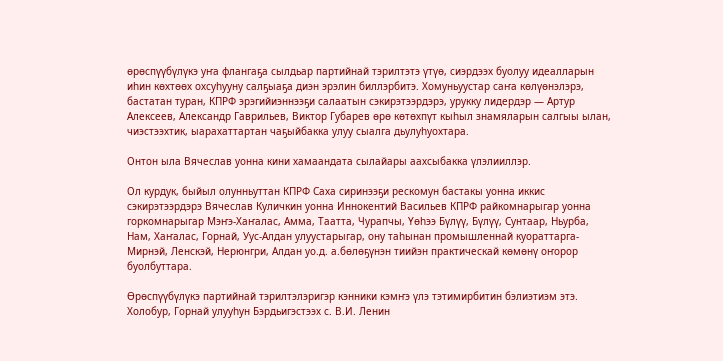өрөспүүбүлүкэ уҥа флангаҕа сылдьар партийнай тэрилтэтэ үтүө, сиэрдээх буолуу идеалларын иһин көхтөөх охсуһууну салҕыаҕа диэн эрэлин биллэрбитэ. Хомуньуустар саҥа көлүөнэлэрэ, бастатан туран, КПРФ эрэгийиэннээҕи салаатын сэкирэтээрдэрэ, урукку лидердэр — Артур Алексеев, Александр Гаврильев, Виктор Губарев өрө көтөхпүт кыһыл знамяларын салгыы ылан, чиэстээхтик, ыарахаттартан чаҕыйбакка улуу сыалга дьулуһуохтара.

Онтон ыла Вячеслав уонна кини хамаандата сылайары аахсыбакка үлэлииллэр.

Ол курдук, быйыл олунньуттан КПРФ Саха сиринээҕи рескомун бастакы уонна иккис сэкирэтээрдэрэ Вячеслав Куличкин уонна Иннокентий Васильев КПРФ райкомнарыгар уонна горкомнарыгар Мэҥэ-Хаҥалас, Амма, Таатта, Чурапчы, Үөһээ Бүлүү, Бүлүү, Сунтаар, Ньурба, Нам, Хаҥалас, Горнай, Уус-Алдан улуустарыгар, ону таһынан промышленнай куораттарга-Мирнэй, Ленскэй, Нерюнгри, Алдан уо.д. а.бөлөҕүнэн тиийэн практическай көмөнү оҥорор буолбуттара.

Өрөспүүбүлүкэ партийнай тэрилтэлэригэр кэнники кэмҥэ үлэ тэтимирбитин бэлиэтиэм этэ. Холобур, Горнай улууһун Бэрдьигэстээх с. В.И. Ленин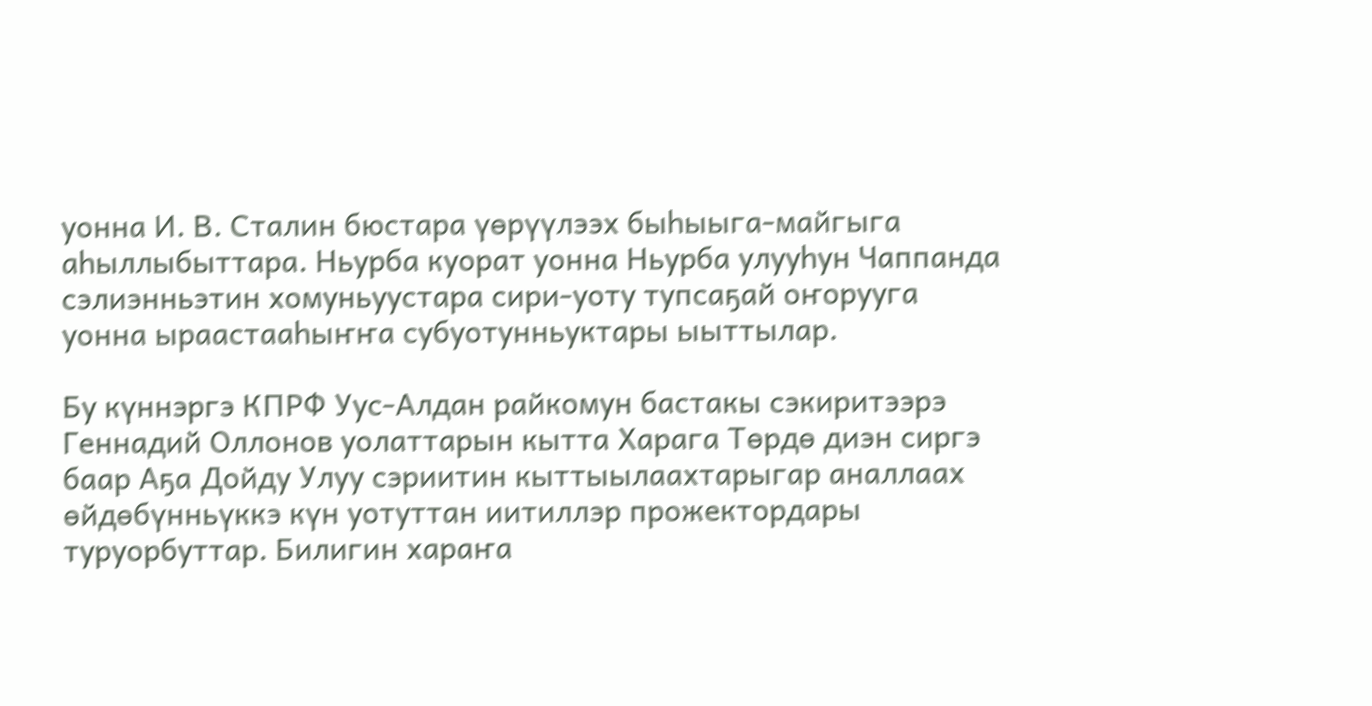уонна И. В. Сталин бюстара үөрүүлээх быһыыга-майгыга аһыллыбыттара. Ньурба куорат уонна Ньурба улууһун Чаппанда сэлиэнньэтин хомуньуустара сири-уоту тупсаҕай оҥорууга уонна ыраастааһыҥҥа субуотунньуктары ыыттылар.

Бу күннэргэ КПРФ Уус-Алдан райкомун бастакы сэкиритээрэ Геннадий Оллонов уолаттарын кытта Харага Төрдө диэн сиргэ баар Аҕа Дойду Улуу сэриитин кыттыылаахтарыгар аналлаах өйдөбүнньүккэ күн уотуттан иитиллэр прожектордары туруорбуттар. Билигин хараҥа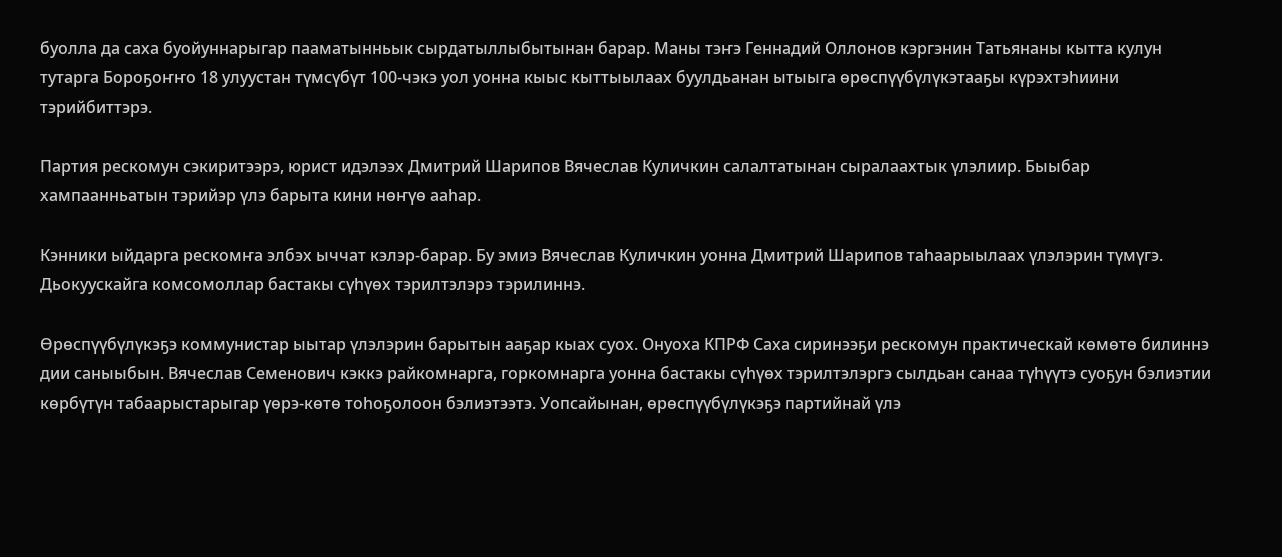буолла да саха буойуннарыгар пааматынньык сырдатыллыбытынан барар. Маны тэҥэ Геннадий Оллонов кэргэнин Татьянаны кытта кулун тутарга Бороҕоҥҥо 18 улуустан түмсүбүт 100-чэкэ уол уонна кыыс кыттыылаах буулдьанан ытыыга өрөспүүбүлүкэтааҕы күрэхтэһиини тэрийбиттэрэ.

Партия рескомун сэкиритээрэ, юрист идэлээх Дмитрий Шарипов Вячеслав Куличкин салалтатынан сыралаахтык үлэлиир. Быыбар хампаанньатын тэрийэр үлэ барыта кини нөҥүө ааһар.

Кэнники ыйдарга рескомҥа элбэх ыччат кэлэр-барар. Бу эмиэ Вячеслав Куличкин уонна Дмитрий Шарипов таһаарыылаах үлэлэрин түмүгэ. Дьокуускайга комсомоллар бастакы сүһүөх тэрилтэлэрэ тэрилиннэ.

Өрөспүүбүлүкэҕэ коммунистар ыытар үлэлэрин барытын ааҕар кыах суох. Онуоха КПРФ Саха сиринээҕи рескомун практическай көмөтө билиннэ дии саныыбын. Вячеслав Семенович кэккэ райкомнарга, горкомнарга уонна бастакы сүһүөх тэрилтэлэргэ сылдьан санаа түһүүтэ суоҕун бэлиэтии көрбүтүн табаарыстарыгар үөрэ-көтө тоһоҕолоон бэлиэтээтэ. Уопсайынан, өрөспүүбүлүкэҕэ партийнай үлэ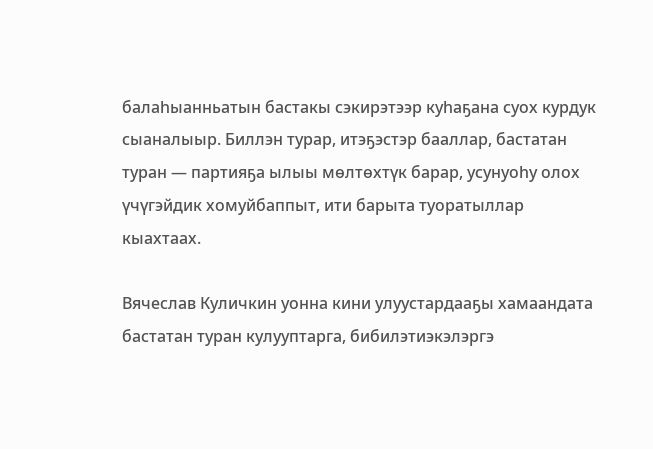балаһыанньатын бастакы сэкирэтээр куһаҕана суох курдук сыаналыыр. Биллэн турар, итэҕэстэр бааллар, бастатан туран — партияҕа ылыы мөлтөхтүк барар, усунуоһу олох үчүгэйдик хомуйбаппыт, ити барыта туоратыллар кыахтаах.

Вячеслав Куличкин уонна кини улуустардааҕы хамаандата бастатан туран кулууптарга, бибилэтиэкэлэргэ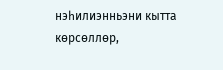нэһилиэнньэни кытта көрсөллөр,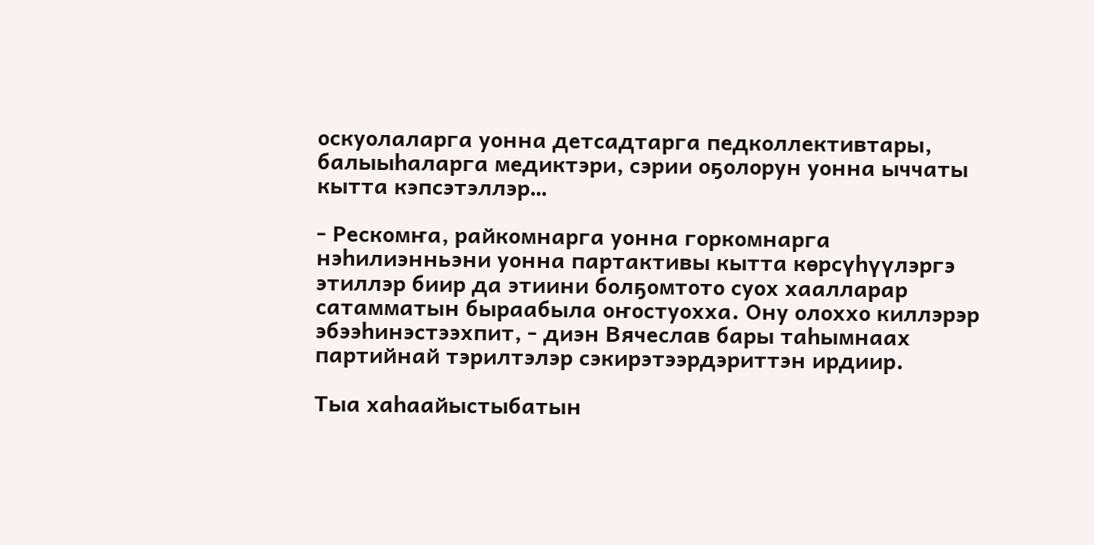оскуолаларга уонна детсадтарга педколлективтары, балыыһаларга медиктэри, сэрии оҕолорун уонна ыччаты кытта кэпсэтэллэр…

- Рескомҥа, райкомнарга уонна горкомнарга нэһилиэнньэни уонна партактивы кытта көрсүһүүлэргэ этиллэр биир да этиини болҕомтото суох хаалларар сатамматын быраабыла оҥостуохха. Ону олоххо киллэрэр эбээһинэстээхпит, - диэн Вячеслав бары таһымнаах партийнай тэрилтэлэр сэкирэтээрдэриттэн ирдиир.

Тыа хаһаайыстыбатын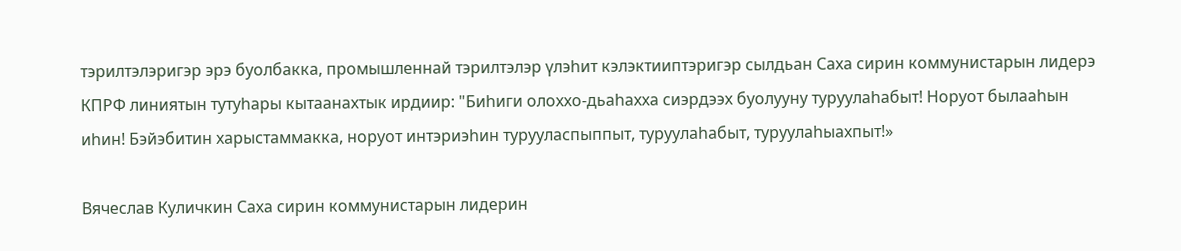тэрилтэлэригэр эрэ буолбакка, промышленнай тэрилтэлэр үлэһит кэлэктииптэригэр сылдьан Саха сирин коммунистарын лидерэ КПРФ линиятын тутуһары кытаанахтык ирдиир: "Биһиги олоххо-дьаһахха сиэрдээх буолууну туруулаһабыт! Норуот былааһын иһин! Бэйэбитин харыстаммакка, норуот интэриэһин турууласпыппыт, туруулаһабыт, туруулаһыахпыт!»

Вячеслав Куличкин Саха сирин коммунистарын лидерин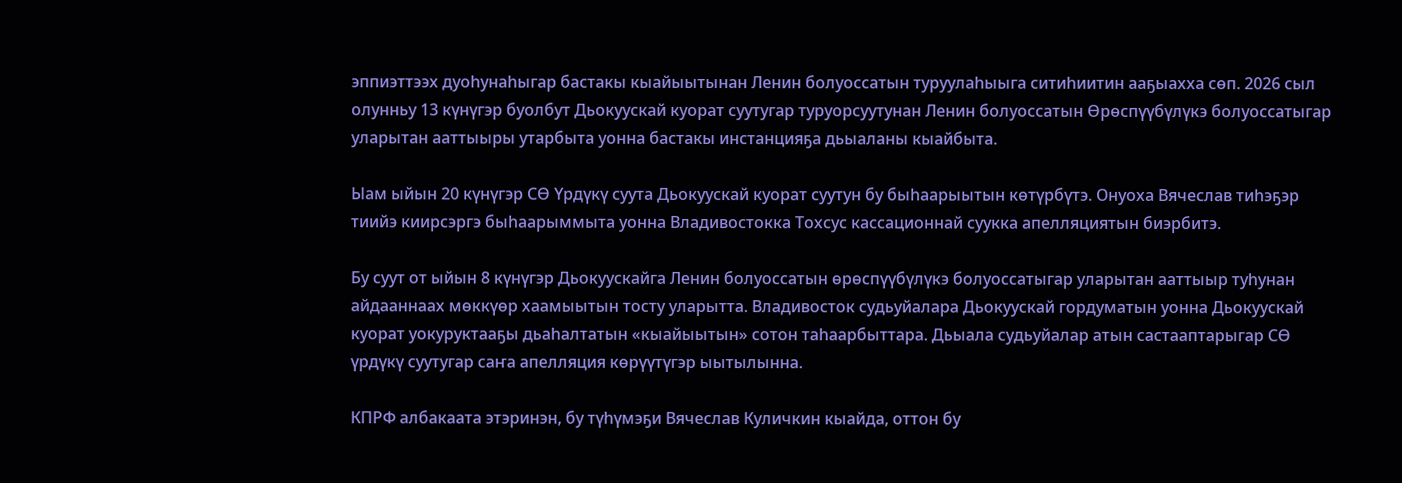эппиэттээх дуоһунаһыгар бастакы кыайыытынан Ленин болуоссатын туруулаһыыга ситиһиитин ааҕыахха сөп. 2026 сыл олунньу 13 күнүгэр буолбут Дьокуускай куорат суутугар туруорсуутунан Ленин болуоссатын Өрөспүүбүлүкэ болуоссатыгар уларытан ааттыыры утарбыта уонна бастакы инстанцияҕа дьыаланы кыайбыта.

Ыам ыйын 20 күнүгэр СӨ Үрдүкү суута Дьокуускай куорат суутун бу быһаарыытын көтүрбүтэ. Онуоха Вячеслав тиһэҕэр тиийэ киирсэргэ быһаарыммыта уонна Владивостокка Тохсус кассационнай суукка апелляциятын биэрбитэ.

Бу суут от ыйын 8 күнүгэр Дьокуускайга Ленин болуоссатын өрөспүүбүлүкэ болуоссатыгар уларытан ааттыыр туһунан айдааннаах мөккүөр хаамыытын тосту уларытта. Владивосток судьуйалара Дьокуускай гордуматын уонна Дьокуускай куорат уокуруктааҕы дьаһалтатын «кыайыытын» сотон таһаарбыттара. Дьыала судьуйалар атын састааптарыгар СӨ үрдүкү суутугар саҥа апелляция көрүүтүгэр ыытылынна.

КПРФ албакаата этэринэн, бу түһүмэҕи Вячеслав Куличкин кыайда, оттон бу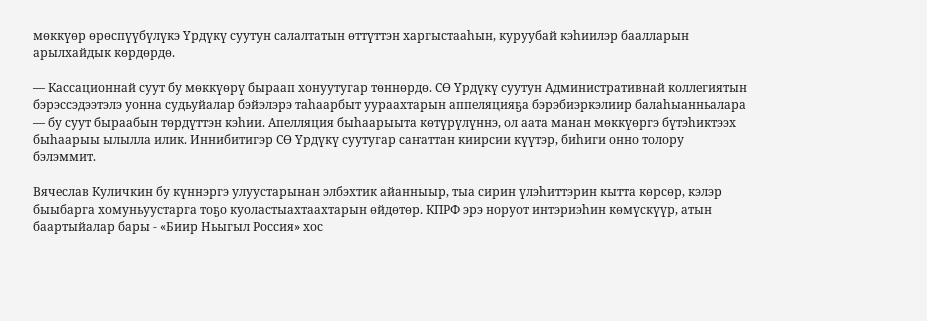мөккүөр өрөспүүбүлүкэ Үрдүкү суутун салалтатын өттүттэн харгыстааһын, куруубай кэһиилэр баалларын арылхайдык көрдөрдө.

— Кассационнай суут бу мөккүөрү быраап хонуутугар төннөрдө. СӨ Үрдүкү суутун Административнай коллегиятын бэрэссэдээтэлэ уонна судьуйалар бэйэлэрэ таһаарбыт уураахтарын аппеляцияҕа бэрэбиэркэлиир балаһыанньалара — бу суут быраабын төрдүттэн кэһии. Апелляция быһаарыыта көтүрүлүннэ, ол аата манан мөккүөргэ бүтэһиктээх быһаарыы ылылла илик. Иннибитигэр СӨ Үрдүкү суутугар саҥаттан киирсии күүтэр, биһиги онно толору бэлэммит.

Вячеслав Куличкин бу күннэргэ улуустарынан элбэхтик айанныыр, тыа сирин үлэһиттэрин кытта көрсөр, кэлэр быыбарга хомуньуустарга тоҕо куоластыахтаахтарын өйдөтөр. КПРФ эрэ норуот интэриэһин көмүскүүр, атын баартыйалар бары - «Биир Ньыгыл Россия» хос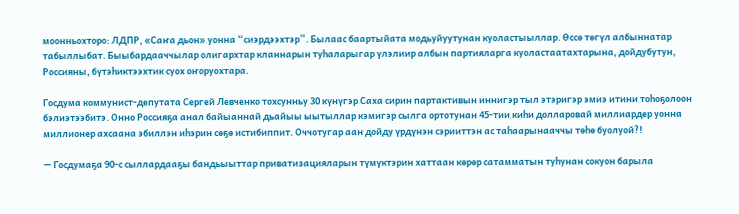моонньохторо: ЛДПР, «Саҥа дьон» уонна “сиэрдээхтэр”. Былаас баартыйата модьуйуутунан куоластыыллар. Өссө төгүл албыннатар табыллыбат. Быыбардааччылар олигархтар кланнарын туһаларыгар үлэлиир албын партияларга куоластаатахтарына, дойдубутун, Россияны, бүтэһиктээхтик суох оҥоруохтара.

Госдума коммунист-депутата Сергей Левченко тохсунньу 30 күнүгэр Саха сирин партактивын иннигэр тыл этэригэр эмиэ итини тоһоҕолоон бэлиэтээбитэ. Онно Россияҕа анал байыаннай дьайыы ыытыллар кэмигэр сылга ортотунан 45-тии киһи долларовай миллиардер уонна миллионер ахсаана эбиллэн иһэрин сөҕө истибиппит. Оччотугар аан дойду үрдүнэн сэрииттэн ас таһаарынааччы төһө буолуой?!

— Госдумаҕа 90-с сыллардааҕы бандьыыттар приватизацияларын түмүктэрин хаттаан көрөр сатамматын туһунан сокуон барыла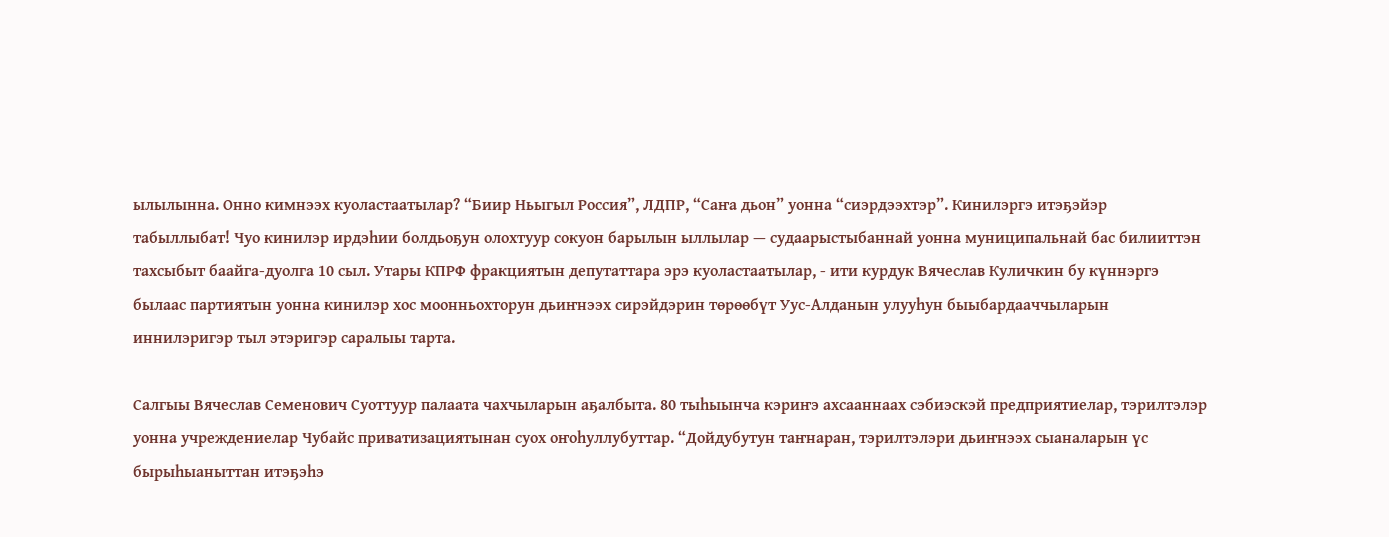ылылынна. Онно кимнээх куоластаатылар? “Биир Ньыгыл Россия”, ЛДПР, “Саҥа дьон” уонна “сиэрдээхтэр”. Кинилэргэ итэҕэйэр табыллыбат! Чуо кинилэр ирдэһии болдьоҕун олохтуур сокуон барылын ыллылар — судаарыстыбаннай уонна муниципальнай бас билииттэн тахсыбыт баайга-дуолга 10 сыл. Утары КПРФ фракциятын депутаттара эрэ куоластаатылар, - ити курдук Вячеслав Куличкин бу күннэргэ былаас партиятын уонна кинилэр хос моонньохторун дьиҥнээх сирэйдэрин төрөөбүт Уус-Алданын улууһун быыбардааччыларын иннилэригэр тыл этэригэр саралыы тарта.

Салгыы Вячеслав Семенович Суоттуур палаата чахчыларын аҕалбыта. 80 тыһыынча кэриҥэ ахсааннаах сэбиэскэй предприятиелар, тэрилтэлэр уонна учреждениелар Чубайс приватизациятынан суох оҥоһуллубуттар. “Дойдубутун таҥнаран, тэрилтэлэри дьиҥнээх сыаналарын үс бырыһыаныттан итэҕэһэ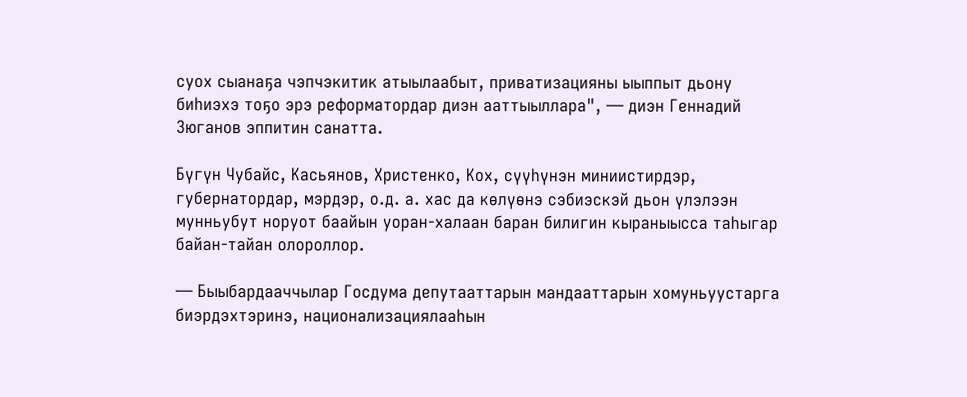суох сыанаҕа чэпчэкитик атыылаабыт, приватизацияны ыыппыт дьону биһиэхэ тоҕо эрэ реформатордар диэн ааттыыллара", — диэн Геннадий Зюганов эппитин санатта.

Бүгүн Чубайс, Касьянов, Христенко, Кох, сүүһүнэн миниистирдэр, губернатордар, мэрдэр, о.д. а. хас да көлүөнэ сэбиэскэй дьон үлэлээн мунньубут норуот баайын уоран-халаан баран билигин кыраныысса таһыгар байан-тайан олороллор.

— Быыбардааччылар Госдума депутааттарын мандааттарын хомуньуустарга биэрдэхтэринэ, национализациялааһын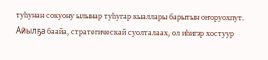туһунан сокуону ылынар туһугар кыаллары барытын оҥоруохпут. Айылҕа баайа, стратегическай суолталаах, ол иһигэр хостуур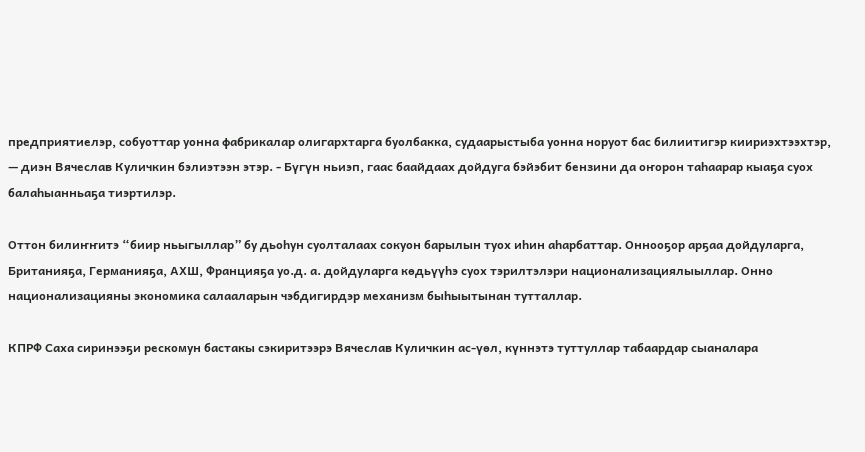предприятиелэр, собуоттар уонна фабрикалар олигархтарга буолбакка, судаарыстыба уонна норуот бас билиитигэр киириэхтээхтэр, — диэн Вячеслав Куличкин бэлиэтээн этэр. - Бүгүн ньиэп, гаас баайдаах дойдуга бэйэбит бензини да оҥорон таһаарар кыаҕа суох балаһыанньаҕа тиэртилэр.

Оттон билиҥҥитэ “биир ньыгыллар” бу дьоһун суолталаах сокуон барылын туох иһин аһарбаттар. Оннооҕор арҕаа дойдуларга, Британияҕа, Германияҕа, АХШ, Францияҕа уо.д. а. дойдуларга көдьүүһэ суох тэрилтэлэри национализациялыыллар. Онно национализацияны экономика салааларын чэбдигирдэр механизм быһыытынан тутталлар.

КПРФ Саха сиринээҕи рескомун бастакы сэкиритээрэ Вячеслав Куличкин ас-үөл, күннэтэ туттуллар табаардар сыаналара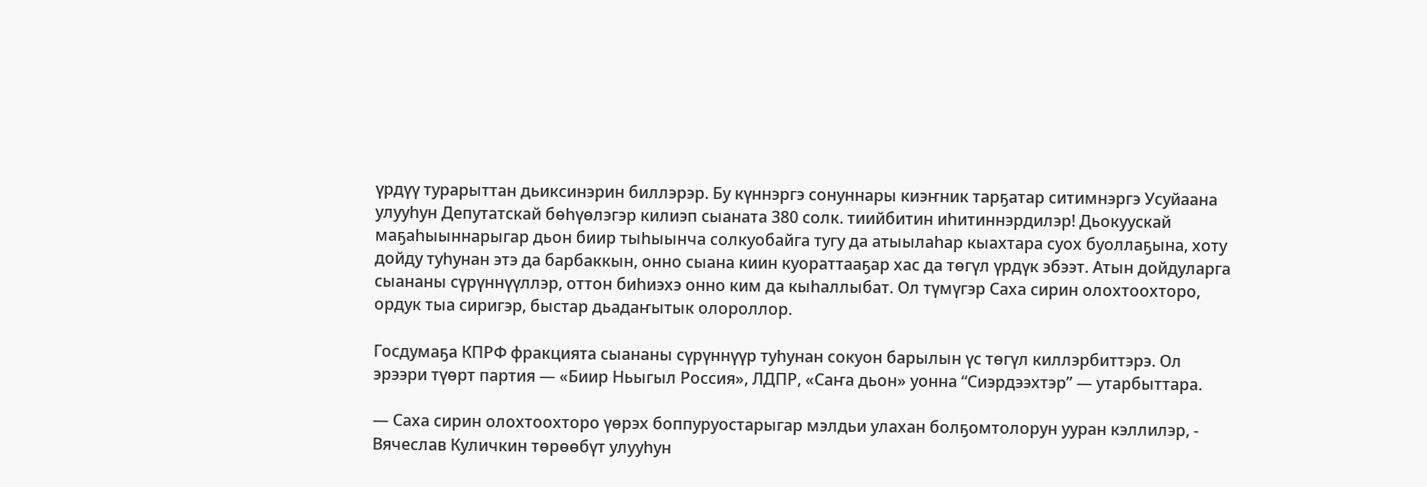үрдүү турарыттан дьиксинэрин биллэрэр. Бу күннэргэ сонуннары киэҥник тарҕатар ситимнэргэ Усуйаана улууһун Депутатскай бөһүөлэгэр килиэп сыаната 380 солк. тиийбитин иһитиннэрдилэр! Дьокуускай маҕаһыыннарыгар дьон биир тыһыынча солкуобайга тугу да атыылаһар кыахтара суох буоллаҕына, хоту дойду туһунан этэ да барбаккын, онно сыана киин куораттааҕар хас да төгүл үрдүк эбээт. Атын дойдуларга сыананы сүрүннүүллэр, оттон биһиэхэ онно ким да кыһаллыбат. Ол түмүгэр Саха сирин олохтоохторо, ордук тыа сиригэр, быстар дьадаҥытык олороллор.

Госдумаҕа КПРФ фракцията сыананы сүрүннүүр туһунан сокуон барылын үс төгүл киллэрбиттэрэ. Ол эрээри түөрт партия — «Биир Ньыгыл Россия», ЛДПР, «Саҥа дьон» уонна “Сиэрдээхтэр” — утарбыттара.

— Саха сирин олохтоохторо үөрэх боппуруостарыгар мэлдьи улахан болҕомтолорун ууран кэллилэр, - Вячеслав Куличкин төрөөбүт улууһун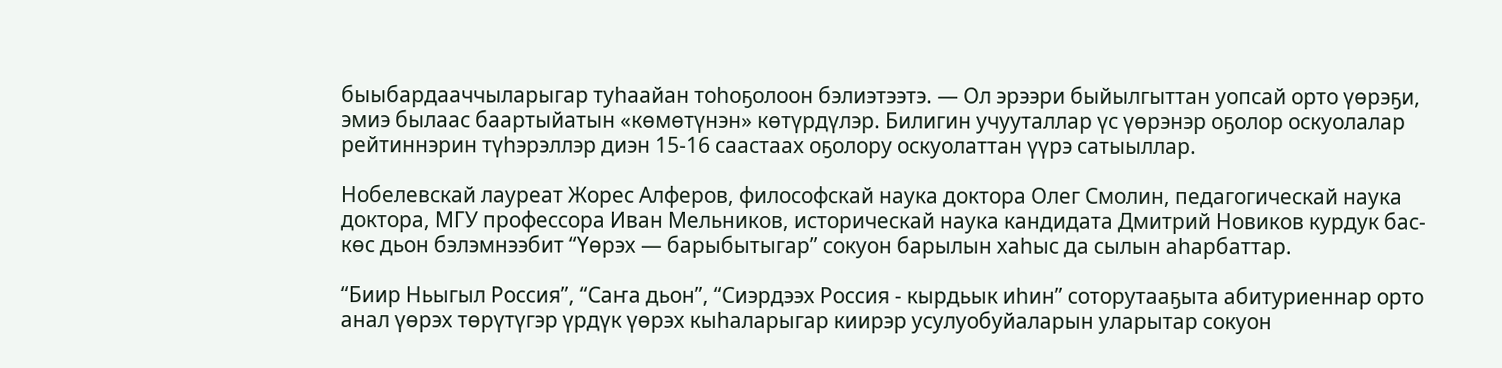быыбардааччыларыгар туһаайан тоһоҕолоон бэлиэтээтэ. — Ол эрээри быйылгыттан уопсай орто үөрэҕи, эмиэ былаас баартыйатын «көмөтүнэн» көтүрдүлэр. Билигин учууталлар үс үөрэнэр оҕолор оскуолалар рейтиннэрин түһэрэллэр диэн 15-16 саастаах оҕолору оскуолаттан үүрэ сатыыллар.

Нобелевскай лауреат Жорес Алферов, философскай наука доктора Олег Смолин, педагогическай наука доктора, МГУ профессора Иван Мельников, историческай наука кандидата Дмитрий Новиков курдук бас-көс дьон бэлэмнээбит “Үөрэх — барыбытыгар” сокуон барылын хаһыс да сылын аһарбаттар.

“Биир Ньыгыл Россия”, “Саҥа дьон”, “Сиэрдээх Россия - кырдьык иһин” соторутааҕыта абитуриеннар орто анал үөрэх төрүтүгэр үрдүк үөрэх кыһаларыгар киирэр усулуобуйаларын уларытар сокуон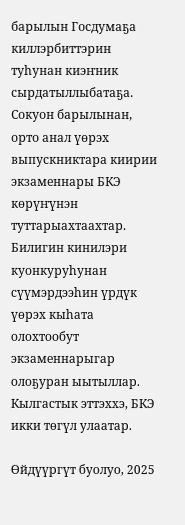барылын Госдумаҕа киллэрбиттэрин туһунан киэҥник сырдатыллыбатаҕа. Сокуон барылынан, орто анал үөрэх выпускниктара киирии экзаменнары БКЭ көрүҥүнэн туттарыахтаахтар. Билигин кинилэри куонкуруһунан сүүмэрдээһин үрдүк үөрэх кыһата олохтообут экзаменнарыгар олоҕуран ыытыллар. Кылгастык эттэххэ, БКЭ икки төгүл улаатар.

Өйдүүргүт буолуо, 2025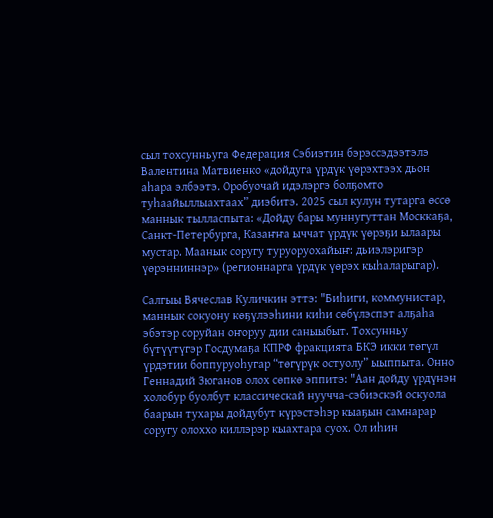сыл тохсунньуга Федерация Сэбиэтин бэрэссэдээтэлэ Валентина Матвиенко «дойдуга үрдүк үөрэхтээх дьон аһара элбээтэ. Оробуочай идэлэргэ болҕомто туһаайыллыахтаах” диэбитэ. 2025 сыл кулун тутарга өссө маннык тылласпыта: «Дойду бары муннугуттан Москкаҕа, Санкт-Петербурга, Казаҥҥа ыччат үрдүк үөрэҕи ылаары мустар. Маанык соругу туруоруохайыҥ: дьиэлэригэр үөрэнниннэр» (регионнарга үрдүк үөрэх кыһаларыгар).

Салгыы Вячеслав Куличкин эттэ: "Биһиги, коммунистар, маннык сокуону көҕүлээһини киһи сөбүлэспэт алҕаһа эбэтэр соруйан оҥоруу дии саныыбыт. Тохсунньу бүтүүтүгэр Госдумаҕа КПРФ фракцията БКЭ икки төгүл үрдэтии боппуруоһугар “төгүрүк остуолу” ыыппыта. Онно Геннадий Зюганов олох сөпкө эппитэ: "Аан дойду үрдүнэн холобур буолбут классическай нуучча-сэбиэскэй оскуола баарын тухары дойдубут күрэстэһэр кыаҕын самнарар соругу олоххо киллэрэр кыахтара суох. Ол иһин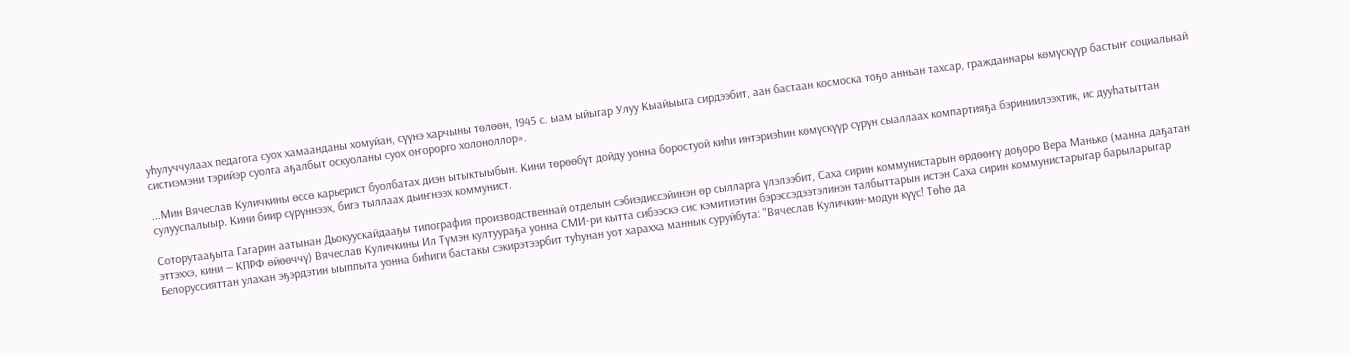уһулуччулаах педагога суох хамаанданы хомуйан, сүүнэ харчыны төлөөн, 1945 с. ыам ыйыгар Улуу Кыайыыга сирдээбит, аан бастаан космоска тоҕо анньан тахсар, гражданнары көмүскүүр бастыҥ социальнай систиэмэни тэрийэр суолга аҕалбыт оскуоланы суох оҥорорго холоноллор».

...Мин Вячеслав Куличкины өссө карьерист буолбатах диэн ытыктыыбын. Кини төрөөбүт дойду уонна боростуой киһи интэриэһин көмүскүүр сүрүн сыаллаах компартияҕа бэриниилээхтик, ис дууһатыттан сулууспалыыр. Кини биир сүрүннээх, бигэ тыллаах дьиҥнээх коммунист.

Соторутааҕыта Гагарин аатынан Дьокуускайдааҕы типография производственнай отделын сэбиэдиссэйинэн өр сылларга үлэлээбит, Саха сирин коммунистарын өрдөөҥү доҕоро Вера Манько (манна даҕатан эттэххэ, кини — КПРФ өйөөччү) Вячеслав Куличкины Ил Түмэн култуураҕа уонна СМИ-ри кытта сибээскэ сис кэмитиэтин бэрэссэдээтэлинэн талбыттарын истэн Саха сирин коммунистарыгар барыларыгар Белоруссияттан улахан эҕэрдэтин ыыппыта уонна биһиги бастакы сэкирэтээрбит туһунан уот харахха маннык суруйбута: "Вячеслав Куличкин-модун күүс! Төһө да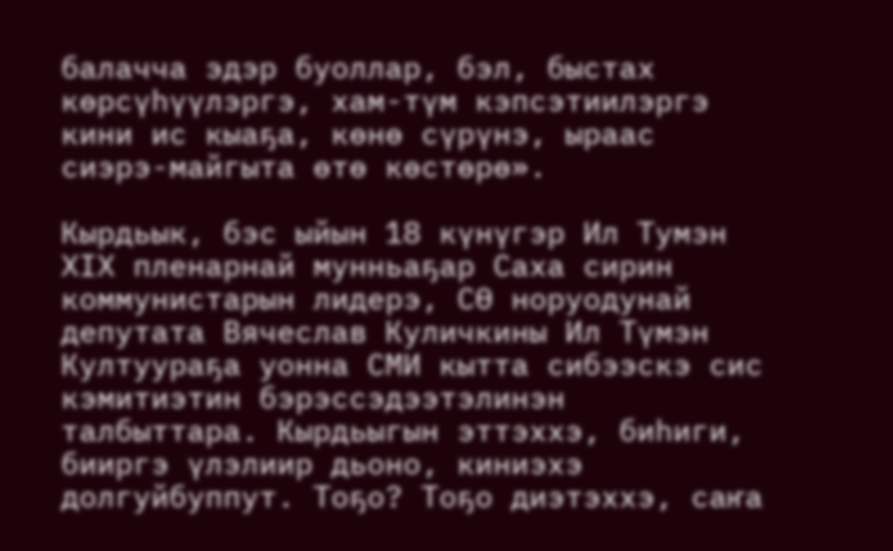балачча эдэр буоллар, бэл, быстах көрсүһүүлэргэ, хам-түм кэпсэтиилэргэ кини ис кыаҕа, көнө сүрүнэ, ыраас сиэрэ-майгыта өтө көстөрө».

Кырдьык, бэс ыйын 18 күнүгэр Ил Тумэн XIХ пленарнай мунньаҕар Саха сирин коммунистарын лидерэ, СӨ норуодунай депутата Вячеслав Куличкины Ил Түмэн Култуураҕа уонна СМИ кытта сибээскэ сис кэмитиэтин бэрэссэдээтэлинэн талбыттара. Кырдьыгын эттэххэ, биһиги, бииргэ үлэлиир дьоно, киниэхэ долгуйбуппут. Тоҕо? Тоҕо диэтэххэ, саҥа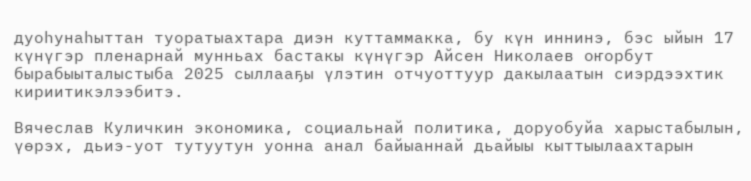дуоһунаһыттан туоратыахтара диэн куттаммакка, бу күн иннинэ, бэс ыйын 17 күнүгэр пленарнай мунньах бастакы күнүгэр Айсен Николаев оҥорбут бырабыыталыстыба 2025 сыллааҕы үлэтин отчуоттуур дакылаатын сиэрдээхтик кириитикэлээбитэ.

Вячеслав Куличкин экономика, социальнай политика, доруобуйа харыстабылын, үөрэх, дьиэ-уот тутуутун уонна анал байыаннай дьайыы кыттыылаахтарын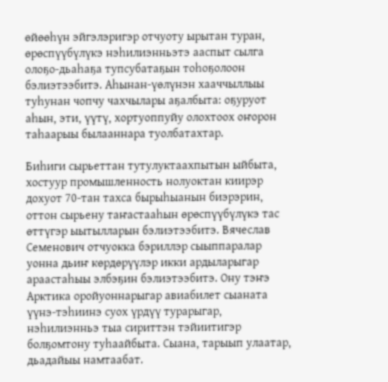өйөөһүн эйгэлэригэр отчуоту ырытан туран, өрөспүүбүлүкэ нэһилиэнньэтэ ааспыт сылга олоҕо-дьаһаҕа тупсубатаҕын тоһоҕолоон бэлиэтээбитэ. Аһынан-үөлүнэн хааччыллыы туһунан чопчу чахчылары аҕалбыта: оҕуруот аһын, эти, үүтү, хортуоппуйу олохтоох оҥорон таһаарыы былааннара туолбатахтар.

Биһиги сырьеттан тутулуктаахпытын ыйбыта, хостуур промышленность нолуоктан киирэр дохуот 70-тан тахса бырыһыанын биэрэрин, оттон сырьену таҥастааһын өрөспүүбүлүкэ тас өттүгэр ыытылларын бэлиэтээбитэ. Вячеслав Семенович отчуокка бэриллэр сыыппаралар уонна дьиҥ көрдөрүүлэр икки ардыларыгар араастаһыы элбэҕин бэлиэтээбитэ. Ону тэҥэ Арктика оройуоннарыгар авиабилет сыаната үүнэ-тэһиинэ суох үрдүү турарыгар, нэһилиэнньэ тыа сириттэн тэйиитигэр болҕомтону туһаайбыта. Сыана, тарыып улаатар, дьадайыы намтаабат.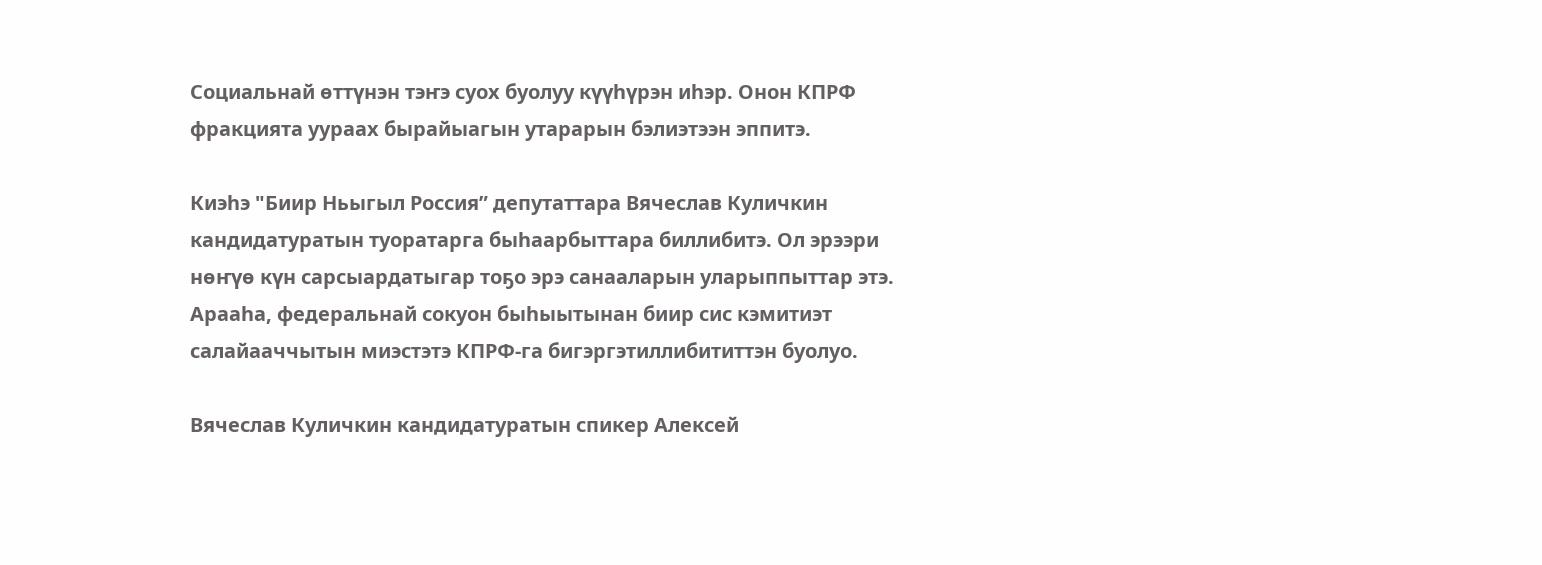Социальнай өттүнэн тэҥэ суох буолуу күүһүрэн иһэр. Онон КПРФ фракцията уураах бырайыагын утарарын бэлиэтээн эппитэ.

Киэһэ "Биир Ньыгыл Россия” депутаттара Вячеслав Куличкин кандидатуратын туоратарга быһаарбыттара биллибитэ. Ол эрээри нөҥүө күн сарсыардатыгар тоҕо эрэ санааларын уларыппыттар этэ. Арааһа, федеральнай сокуон быһыытынан биир сис кэмитиэт салайааччытын миэстэтэ КПРФ-га бигэргэтиллибититтэн буолуо.

Вячеслав Куличкин кандидатуратын спикер Алексей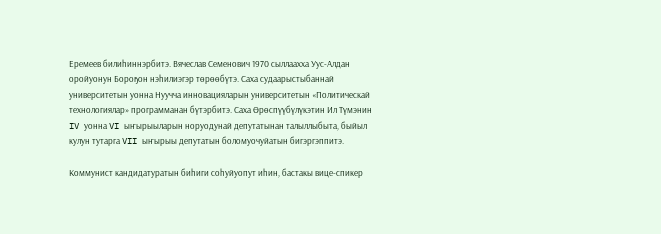Еремеев билиһиннэрбитэ. Вячеслав Семенович 1970 сыллаахха Уус-Алдан оройуонун Бороҕон нэһилиэгэр төрөөбүтэ. Саха судаарыстыбаннай университетын уонна Нуучча инновацияларын университетын «Политическай технологиялар» программанан бүтэрбитэ. Саха Өрөспүүбүлүкэтин Ил Түмэнин IV уонна VI ыҥырыыларын норуодунай депутатынан талыллыбыта, быйыл кулун тутарга VII ыҥырыы депутатын боломуочуйатын бигэргэппитэ.

Коммунист кандидатуратын биһиги соһуйуопут иһин, бастакы вице-спикер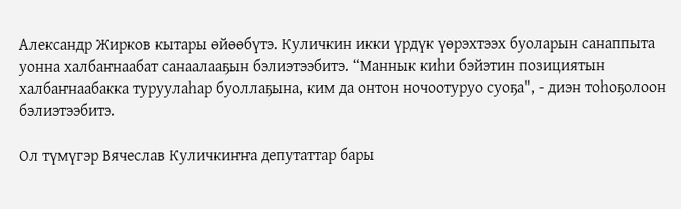Александр Жирков кытары өйөөбүтэ. Куличкин икки үрдүк үөрэхтээх буоларын санаппыта уонна халбаҥнаабат санаалааҕын бэлиэтээбитэ. “Маннык киһи бэйэтин позициятын халбаҥнаабакка туруулаһар буоллаҕына, ким да онтон ночоотуруо суоҕа", - диэн тоһоҕолоон бэлиэтээбитэ.

Ол түмүгэр Вячеслав Куличкиҥҥа депутаттар бары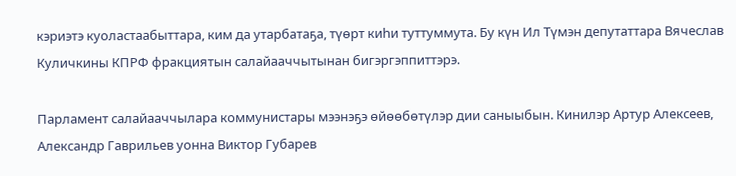кэриэтэ куоластаабыттара, ким да утарбатаҕа, түөрт киһи туттуммута. Бу күн Ил Түмэн депутаттара Вячеслав Куличкины КПРФ фракциятын салайааччытынан бигэргэппиттэрэ.

Парламент салайааччылара коммунистары мээнэҕэ өйөөбөтүлэр дии саныыбын. Кинилэр Артур Алексеев, Александр Гаврильев уонна Виктор Губарев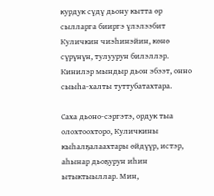курдук сүдү дьону кытта өр сылларга бииргэ үлэлээбит Куличкин чиэһинэйин, көнө сүрүнүн, тулуурун билэллэр. Кинилэр мындыр дьон эбээт, онно сыыһа-халты туттубатахтара.

Саха дьоно-сэргэтэ, ордук тыа олохтоохторо, Куличкины кыһалҕалаахтары өйдүүр, истэр, аһынар дьоҕурун иһин ытыктыыллар. Мин,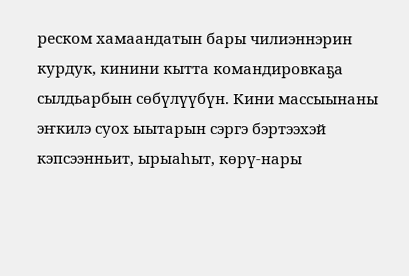реском хамаандатын бары чилиэннэрин курдук, кинини кытта командировкаҕа сылдьарбын сөбүлүүбүн. Кини массыынаны эҥкилэ суох ыытарын сэргэ бэртээхэй кэпсээнньит, ырыаһыт, көрү-нары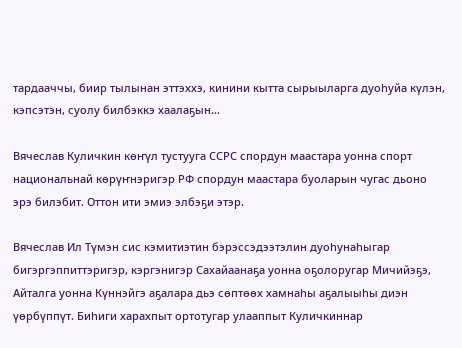тардааччы, биир тылынан эттэххэ, кинини кытта сырыыларга дуоһуйа күлэн, кэпсэтэн, суолу билбэккэ хаалаҕын…

Вячеслав Куличкин көҥүл тустууга ССРС спордун маастара уонна спорт национальнай көрүҥнэригэр РФ спордун маастара буоларын чугас дьоно эрэ билэбит. Оттон ити эмиэ элбэҕи этэр.

Вячеслав Ил Түмэн сис кэмитиэтин бэрэссэдээтэлин дуоһунаһыгар бигэргэппиттэригэр, кэргэнигэр Сахайаанаҕа уонна оҕолоругар Мичийэҕэ, Айталга уонна Күннэйгэ аҕалара дьэ сөптөөх хамнаһы аҕалыыһы диэн үөрбүппүт. Биһиги харахпыт ортотугар улааппыт Куличкиннар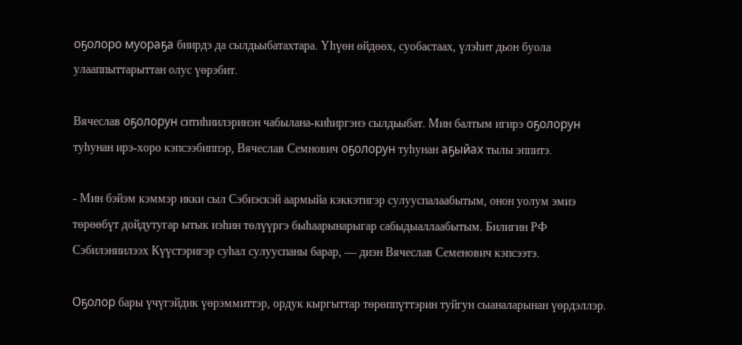оҕолоро муораҕа биирдэ да сылдьыбатахтара. Үһүөн өйдөөх, суобастаах, үлэһит дьон буола улааппыттарыттан олус үөрэбит.

Вячеслав оҕолорун ситиһиилэринэн чабылана-киһиргэнэ сылдьыбат. Мин балтым игирэ оҕолорун туһунан ирэ-хоро кэпсээбиппэр, Вячеслав Семнович оҕолорун туһунан аҕыйах тылы эппитэ.

- Мин бэйэм кэммэр икки сыл Сэбиэскэй аармыйа кэккэтигэр сулууспалаабытым, онон уолум эмиэ төрөөбүт дойдутугар ытык иэһин төлүүргэ быһаарынарыгар сабыдыаллаабытым. Билигин РФ Сэбилэниилээх Күүстэригэр суһал сулууспаны барар, — диэн Вячеслав Семенович кэпсээтэ.

Оҕолор бары үчүгэйдик үөрэммиттэр, ордук кыргыттар төрөппүттэрин туйгун сыаналарынан үөрдэллэр.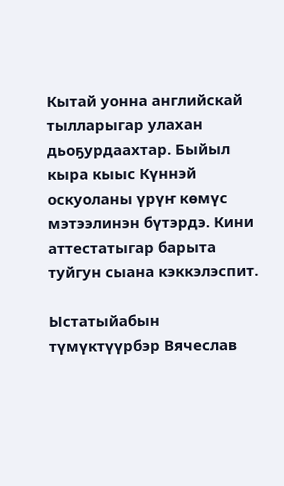Кытай уонна английскай тылларыгар улахан дьоҕурдаахтар. Быйыл кыра кыыс Күннэй оскуоланы үрүҥ көмүс мэтээлинэн бүтэрдэ. Кини аттестатыгар барыта туйгун сыана кэккэлэспит.

Ыстатыйабын түмүктүүрбэр Вячеслав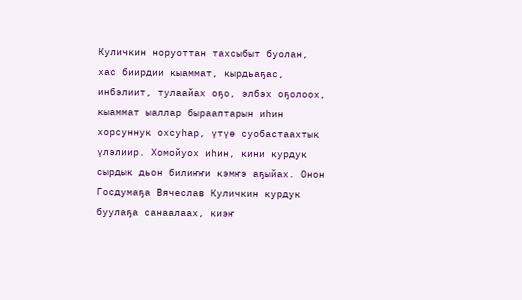Куличкин норуоттан тахсыбыт буолан, хас биирдии кыаммат, кырдьаҕас, инбэлиит, тулаайах оҕо, элбэх оҕолоох, кыаммат ыаллар бырааптарын иһин хорсуннук охсуһар, үтүө суобастаахтык үлэлиир. Хомойуох иһин, кини курдук сырдык дьон билиҥҥи кэмҥэ аҕыйах. Онон Госдумаҕа Вячеслав Куличкин курдук буулаҕа санаалаах, киэҥ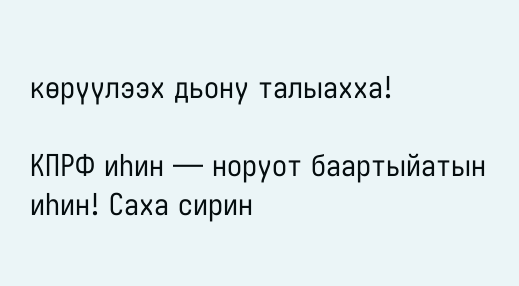көрүүлээх дьону талыахха!

КПРФ иһин — норуот баартыйатын иһин! Саха сирин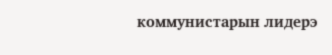коммунистарын лидерэ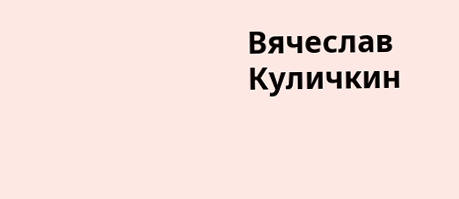Вячеслав Куличкин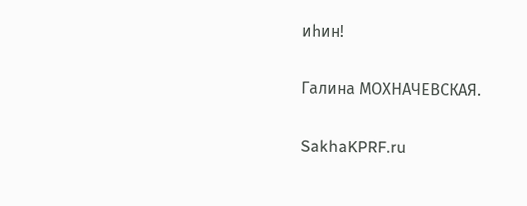иһин!

Галина МОХНАЧЕВСКАЯ.

SakhaKPRF.ru